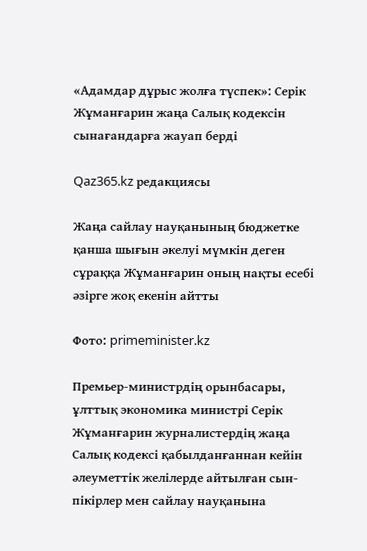«Адамдар дұрыс жолға түспек»: Серік Жұманғарин жаңа Салық кодексін сынағандарға жауап берді

Qaz365.kz редакциясы

Жаңа сайлау науқанының бюджетке қанша шығын әкелуі мүмкін деген сұраққа Жұманғарин оның нақты есебі әзірге жоқ екенін айтты

Фото: primeminister.kz

Премьер-министрдің орынбасары, ұлттық экономика министрі Серік Жұманғарин журналистердің жаңа Салық кодексі қабылданғаннан кейін әлеуметтік желілерде айтылған сын-пікірлер мен сайлау науқанына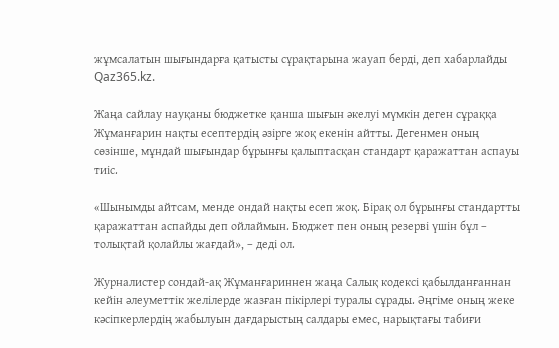жұмсалатын шығындарға қатысты сұрақтарына жауап берді, деп хабарлайды Qaz365.kz.

Жаңа сайлау науқаны бюджетке қанша шығын әкелуі мүмкін деген сұраққа Жұманғарин нақты есептердің әзірге жоқ екенін айтты. Дегенмен оның сөзінше, мұндай шығындар бұрынғы қалыптасқан стандарт қаражаттан аспауы тиіс.

«Шынымды айтсам, менде ондай нақты есеп жоқ. Бірақ ол бұрынғы стандартты қаражаттан аспайды деп ойлаймын. Бюджет пен оның резерві үшін бұл – толықтай қолайлы жағдай», – деді ол.

Журналистер сондай-ақ Жұманғариннен жаңа Салық кодексі қабылданғаннан кейін әлеуметтік желілерде жазған пікірлері туралы сұрады. Әңгіме оның жеке кәсіпкерлердің жабылуын дағдарыстың салдары емес, нарықтағы табиғи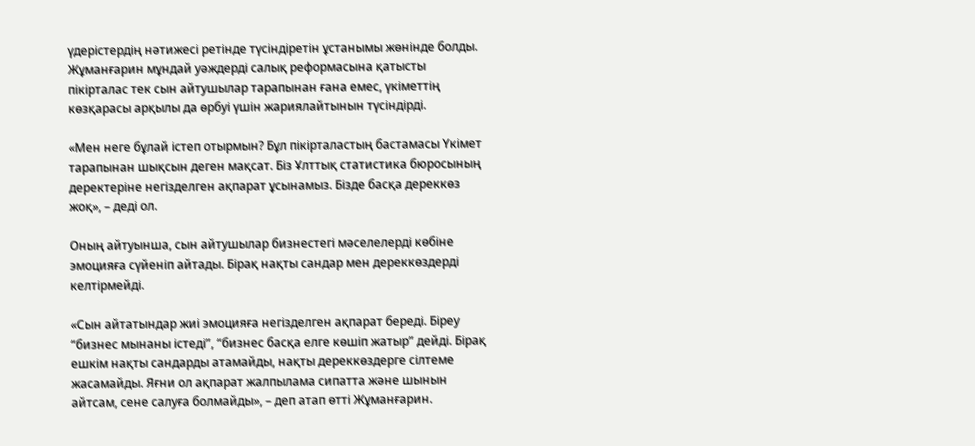үдерістердің нәтижесі ретінде түсіндіретін ұстанымы жөнінде болды. Жұманғарин мұндай уәждерді салық реформасына қатысты пікірталас тек сын айтушылар тарапынан ғана емес, үкіметтің көзқарасы арқылы да өрбуі үшін жариялайтынын түсіндірді.

«Мен неге бұлай істеп отырмын? Бұл пікірталастың бастамасы Үкімет тарапынан шықсын деген мақсат. Біз Ұлттық статистика бюросының деректеріне негізделген ақпарат ұсынамыз. Бізде басқа дереккөз жоқ», – деді ол.

Оның айтуынша, сын айтушылар бизнестегі мәселелерді көбіне эмоцияға сүйеніп айтады. Бірақ нақты сандар мен дереккөздерді келтірмейді.

«Сын айтатындар жиі эмоцияға негізделген ақпарат береді. Біреу “бизнес мынаны істеді”, “бизнес басқа елге көшіп жатыр” дейді. Бірақ ешкім нақты сандарды атамайды, нақты дереккөздерге сілтеме жасамайды. Яғни ол ақпарат жалпылама сипатта және шынын айтсам, сене салуға болмайды», – деп атап өтті Жұманғарин.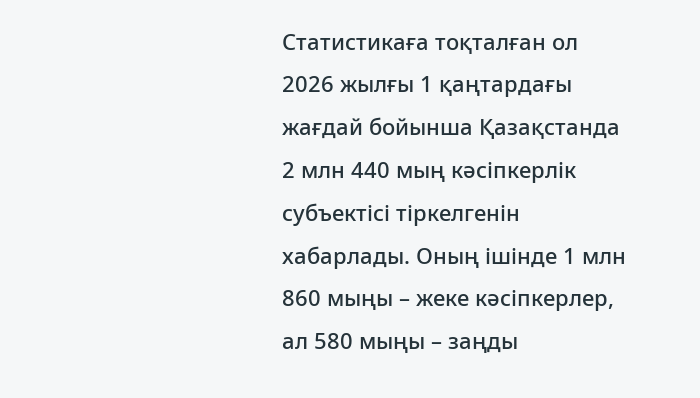Статистикаға тоқталған ол 2026 жылғы 1 қаңтардағы жағдай бойынша Қазақстанда 2 млн 440 мың кәсіпкерлік субъектісі тіркелгенін хабарлады. Оның ішінде 1 млн 860 мыңы – жеке кәсіпкерлер, ал 580 мыңы – заңды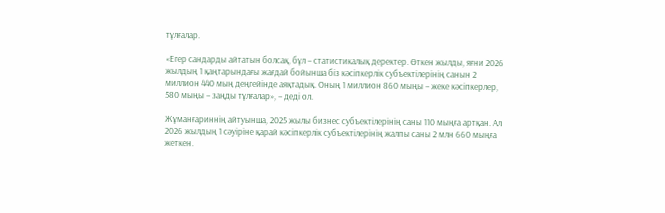тұлғалар.

«Егер сандарды айтатын болсақ, бұл – статистикалық деректер. Өткен жылды, яғни 2026 жылдың 1 қаңтарындағы жағдай бойынша біз кәсіпкерлік субъектілерінің санын 2 миллион 440 мың деңгейінде аяқтадық. Оның 1 миллион 860 мыңы – жеке кәсіпкерлер, 580 мыңы – заңды тұлғалар», – деді ол.

Жұманғариннің айтуынша, 2025 жылы бизнес субъектілерінің саны 110 мыңға артқан. Ал 2026 жылдың 1 сәуіріне қарай кәсіпкерлік субъектілерінің жалпы саны 2 млн 660 мыңға жеткен.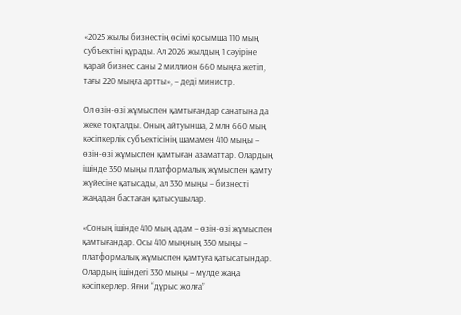«2025 жылы бизнестің өсімі қосымша 110 мың субъектіні құрады. Ал 2026 жылдың 1 сәуіріне қарай бизнес саны 2 миллион 660 мыңға жетіп, тағы 220 мыңға артты», – деді министр.

Ол өзін-өзі жұмыспен қамтығандар санатына да жеке тоқталды. Оның айтуынша, 2 млн 660 мың кәсіпкерлік субъектісінің шамамен 410 мыңы – өзін-өзі жұмыспен қамтыған азаматтар. Олардың ішінде 350 мыңы платформалық жұмыспен қамту жүйесіне қатысады, ал 330 мыңы – бизнесті жаңадан бастаған қатысушылар.

«Соның ішінде 410 мың адам – өзін-өзі жұмыспен қамтығандар. Осы 410 мыңның 350 мыңы – платформалық жұмыспен қамтуға қатысатындар. Олардың ішіндегі 330 мыңы – мүлде жаңа кәсіпкерлер. Яғни “дұрыс жолға”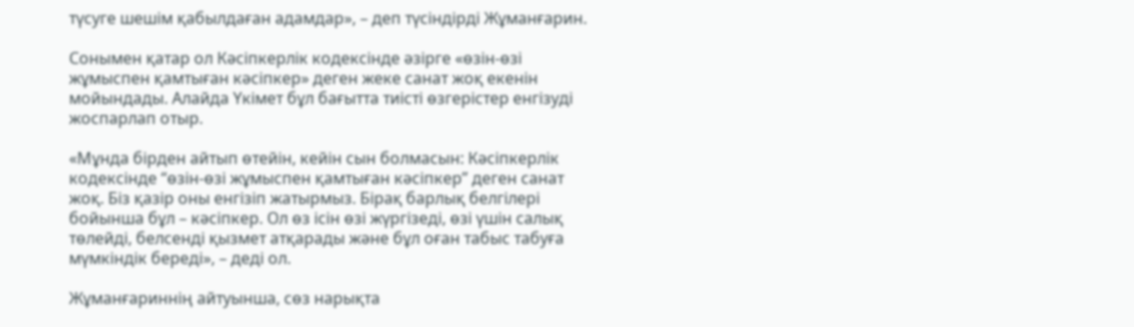түсуге шешім қабылдаған адамдар», – деп түсіндірді Жұманғарин.

Сонымен қатар ол Кәсіпкерлік кодексінде әзірге «өзін-өзі жұмыспен қамтыған кәсіпкер» деген жеке санат жоқ екенін мойындады. Алайда Үкімет бұл бағытта тиісті өзгерістер енгізуді жоспарлап отыр.

«Мұнда бірден айтып өтейін, кейін сын болмасын: Кәсіпкерлік кодексінде “өзін-өзі жұмыспен қамтыған кәсіпкер” деген санат жоқ. Біз қазір оны енгізіп жатырмыз. Бірақ барлық белгілері бойынша бұл – кәсіпкер. Ол өз ісін өзі жүргізеді, өзі үшін салық төлейді, белсенді қызмет атқарады және бұл оған табыс табуға мүмкіндік береді», – деді ол.

Жұманғариннің айтуынша, сөз нарықта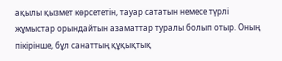ақылы қызмет көрсететін, тауар сататын немесе түрлі жұмыстар орындайтын азаматтар туралы болып отыр. Оның пікірінше, бұл санаттың құқықтық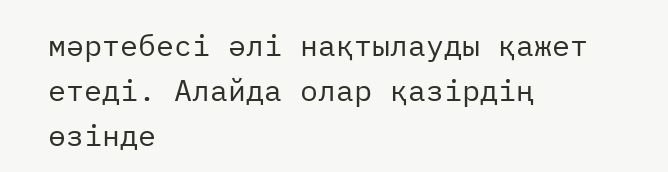мәртебесі әлі нақтылауды қажет етеді. Алайда олар қазірдің өзінде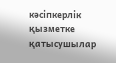кәсіпкерлік қызметке қатысушылар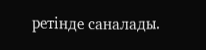ретінде саналады.